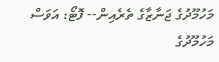މަހުމޫދުގެ ޖަނާޒާގެ ތެރެއިން-- ފޮޓޯ: އަވަސް
މަހުމޫދުގެ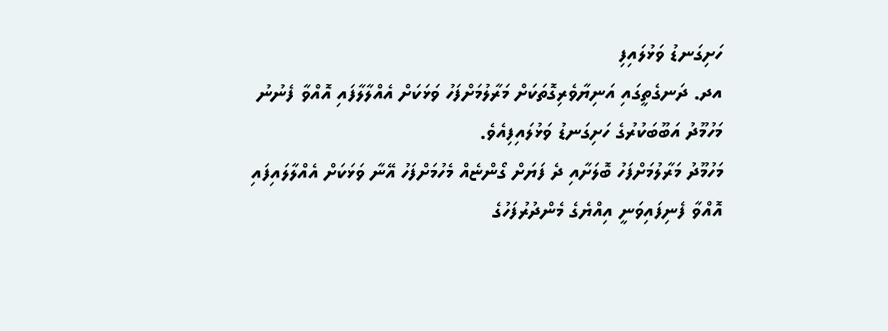ހަށިގަނޑު ވަޅުލައިފި
އދ. ދަނގެތީގައި އަނިޔާވެރިގޮތަކަށް މަރާލުމަށްފަހު ވަޅަކަށް އެއްލާލާފައި އޮއްވާ ފެނުނު މަހުމޫދު އަބޫބަކުރުގެ ހަށިގަނޑު ވަޅުލައިފިއެވެ.
މަހުމޫދު މަރާލުމަށްފަހު ބޮލަށާއި ދެ ފަޔަށް ގޯންޏެއް މެހުމަށްފަހު އޭނާ ވަޅަކަށް އެއްލާލައިފައި އޮއްވާ ފެނިފައިވަނީ އިއްޔެގެ މެންދުރުފަހުގެ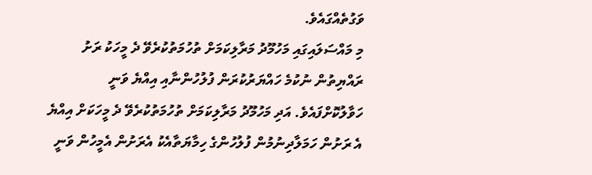ވަގުތެއްގައެވެ.
މި މައްސަލައިގައި މަހުމޫދު މަރާލިކަމަށް ތުހުމަތުކުރެވޭ ދެ މީހަކު ރަށު ރައްޔިތުން ނުކުމެ ހައްޔަރުކުރަން ފުލުހުންނާއި އިއްޔެ ވަނީ ހަވާލުކޮށްފައެވެ. އަދި މަހުމޫދު މަރާލިކަމަށް ތުހުމަތުކުރެވޭ ދެ މީހަކަށް އިއްޔެ އެ ރަށުން ހަމަލާދިނުމުން ފުލުހުންގެ ހިމާޔަތާއެކު އެރަށުން އެމީހުން ވަނީ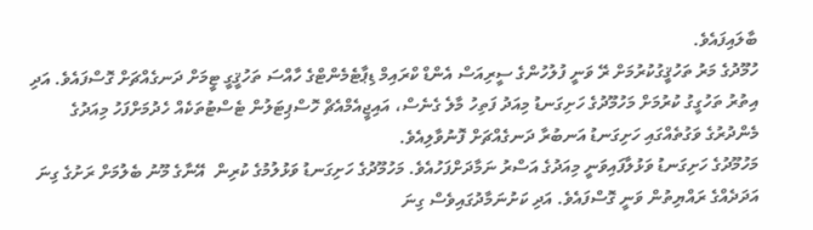ބާލައިފައެވެ.
ހުމޫދުގެ މަރު ތަހުޤީގުކުރުމަށް ރޭ ވަނީ ފުލުހުންގެ ސީރިއަސް އެންޑް ކްރައިމް ޑިޕާޓެމެންޓްގެ ހާއްސަ ތަހުޤީގީ ޓީމަށް ދަނގެއްޗަށް ގޮސްފައެވެ. އަދި އިތުރު ތަހުގީގު ކުރުމަށް މަހުމޫދުގެ ހަށިގަނޑު މިއަދު ފަތިހު މާލެ ގެނެސް، އައިޖީއެމްއެޗް ހޮސްޕިޓަލުން ޓެސްޓުތަކެއް ހެދުމަށްފަހު މިއަދުގެ މެންދުރުގެ ވަގުތެއްގައި ހަށިގަނޑު އަނބުރާ ދަނގެއްޗަށް ފޮނުވާލިއެވެ.
މަހުމޫދުގެ ހަށިގަނޑު ވަޅުލާފައިވަނީ މިއަދުގެ އަސްރު ނަމާދަށްފަހުއެވެ. މަހުމޫދުގެ ހަށިގަނޑު ވަޅުލުމުގެ ކުރިން  އޭނާގެ މޫނު ބެލުމަށް ރަށުގެ ގިނަ އަދަދެއްގެ ރައްޔިތުން ވަނީ ގޮސްފައެވެ. އަދި ކަށުނަމާދުގައިވެސް ގިނަ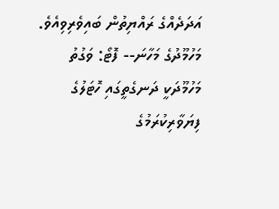އަދަދެއްގެ ރައްޔިތުން ބައިވެރިވިއެވެ.
މަހުމޫދުގެ މަހާނަ-- ފޮޓޯ: ވަގުތު
މަހުމޫދަކީ ދަނގެތީގައި ހޮޓަލުގެ ފިޔަވާރިކުރަމުގެ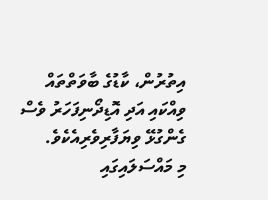އިތުރުން، ކާޑުގެ ބާވަތްތައް ވިއްކައި އަދި އޮޑިދޯނިފަހަރު ވެސް ގެންގުޅޭ ވިޔަފާރިވެރިއެކެވެ.
މި މައްސަލައިގައި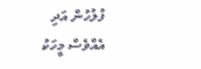ފުލުހުން އަދި އެއްވެސް މީހަކު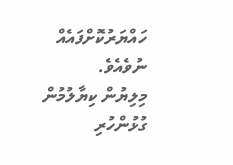ހައްޔަރުކޮށްފައެއް ނުވެއެވެ.
މިލިޔުން ކިޔާލުމުން
ގުޅުންހުރި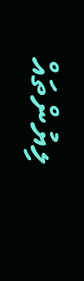ލިޔުންތައް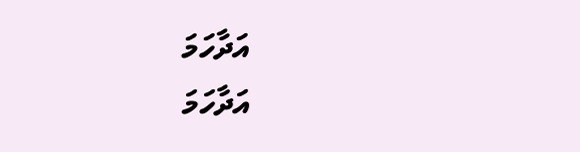އަދާހަމަ
އަދާހަމަ